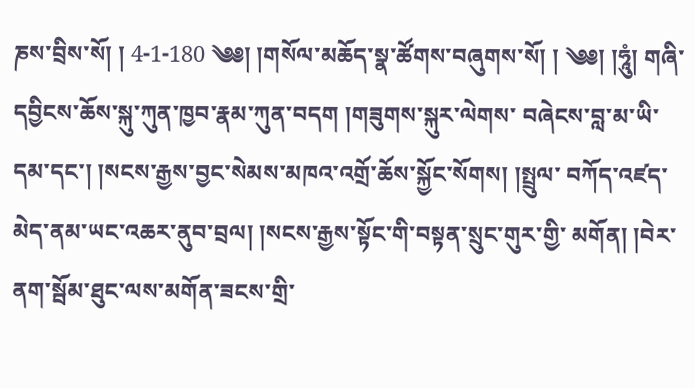ཎས་བྲིས་སོ། ། 4-1-180 ༄༅། །གསོལ་མཆོད་སྣ་ཚོགས་བཞུགས་སོ། ། ༄༅། །ཧཱུཾ། གཞི་དབྱིངས་ཆོས་སྐུ་ཀུན་ཁྱབ་རྣམ་ཀུན་བདག །གཟུགས་སྐུར་ལེགས་ བཞེངས་བླ་མ་ཡི་དམ་དང་། །སངས་རྒྱས་བྱང་སེམས་མཁའ་འགྲོ་ཆོས་སྐྱོང་སོགས། །སྤྲུལ་ བཀོད་འཛད་མེད་ནམ་ཡང་འཆར་ནུབ་བྲལ། །སངས་རྒྱས་སྟོང་གི་བསྟན་སྲུང་གུར་གྱི་ མགོན། །བེར་ནག་སྦོམ་ཐུང་ལས་མགོན་ཟངས་གྲི་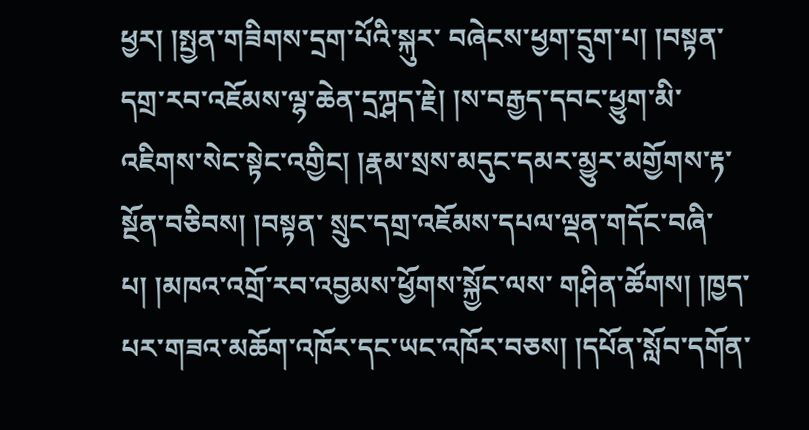ཕྱར། །སྤྱན་གཟིགས་དྲག་པོའི་སྐུར་ བཞེངས་ཕྱག་དྲུག་པ། །བསྟན་དགྲ་རབ་འཇོམས་ལྷ་ཆེན་དྲཀྴད་རྗེ། །ས་བརྒྱད་དབང་ཕྱུག་མི་ འཇིགས་སེང་སྟེང་འགྱིང། །རྣམ་སྲས་མདུང་དམར་མྱུར་མགྱོགས་རྟ་སྔོན་བཅིབས། །བསྟན་ སྲུང་དགྲ་འཇོམས་དཔལ་ལྡན་གདོང་བཞི་པ། །མཁའ་འགྲོ་རབ་འབྱམས་ཕྱོགས་སྐྱོང་ལས་ གཤིན་ཚོགས། །ཁྱད་པར་གཟའ་མཆོག་འཁོར་དང་ཡང་འཁོར་བཅས། །དཔོན་སློབ་དགོན་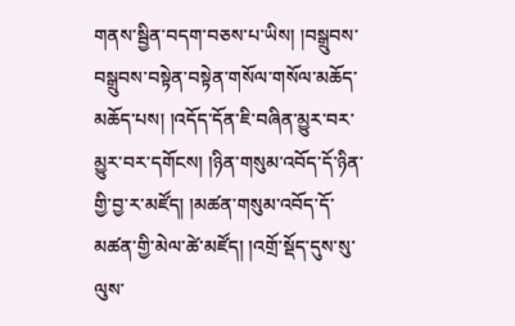གནས་སྦྱིན་བདག་བཅས་པ་ཡིས། །བསྒྲུབས་བསྒྲུབས་བསྟེན་བསྟེན་གསོལ་གསོལ་མཆོད་ མཆོད་པས། །འདོད་དོན་ཇི་བཞིན་མྱུར་བར་མྱུར་བར་དགོངས། །ཉིན་གསུམ་འབོད་དོ་ཉིན་ གྱི་བྱ་ར་མཛོད། །མཚན་གསུམ་འབོད་དོ་མཚན་གྱི་མེལ་ཚེ་མཛོད། །འགྲོ་སྡོད་དུས་སུ་ལུས་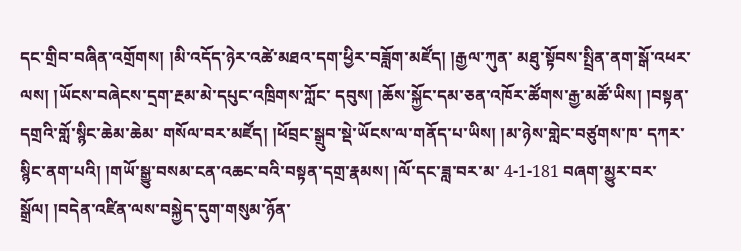དང་གྲིབ་བཞིན་འགྲོགས། །མི་འདོད་ཉེར་འཚེ་མཐའ་དག་ཕྱིར་བཟློག་མཛོད། །རྒྱལ་ཀུན་ མཐུ་སྟོབས་སྤྲིན་ནག་སྒོ་འཕར་ལས། །ཡོངས་བཞེངས་དྲག་རྔམ་མེ་དཔུང་འཁྲིགས་ཀློང་ དབུས། །ཆོས་སྐྱོང་དམ་ཅན་འཁོར་ཚོགས་རྒྱ་མཚོ་ཡིས། །བསྟན་དགྲའི་གློ་སྙིང་ཆེམ་ཆེམ་ གསོལ་བར་མཛོད། །ཕོབྲང་སྒྲུབ་སྡེ་ཡོངས་ལ་གནོད་པ་ཡིས། །མ་ཉེས་གླེང་བཙུགས་ཁ་ དཀར་སྙིང་ནག་པའི། །གཡོ་སྒྱུ་བསམ་ངན་འཆང་བའི་བསྟན་དགྲ་རྣམས། །ལོ་དང་ཟླ་བར་མ་ 4-1-181 བཞག་མྱུར་བར་སྒྲོལ། །བདེན་འཛིན་ལས་བསྐྱེད་དུག་གསུམ་ཉོན་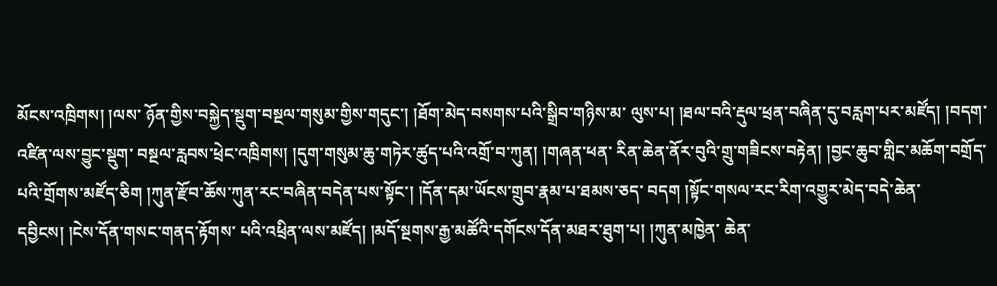མོངས་འཁྲིགས། །ལས་ ཉོན་གྱིས་བསྐྱེད་སྡུག་བསྔལ་གསུམ་གྱིས་གདུང་། །ཐོག་མེད་བསགས་པའི་སྒྲིབ་གཉིས་མ་ ལུས་པ། །ཐལ་བའི་རྡུལ་ཕྲན་བཞིན་དུ་བརླག་པར་མཛོད། །བདག་འཛིན་ལས་བྱུང་སྡུག་ བསྔལ་རླབས་ཕྲེང་འཁྲིགས། །དུག་གསུམ་ཆུ་གཏེར་ཚུད་པའི་འགྲོ་བ་ཀུན། །གཞན་ཕན་ རིན་ཆེན་ནོར་བུའི་གྲུ་གཟིངས་བརྟེན། །བྱང་ཆུབ་གླིང་མཆོག་བགྲོད་པའི་གྲོགས་མཛོད་ཅིག །ཀུན་རྫོབ་ཆོས་ཀུན་རང་བཞིན་བདེན་པས་སྟོང་། །དོན་དམ་ཡོངས་གྲུབ་རྣམ་པ་ཐམས་ཅད་ བདག །སྟོང་གསལ་རང་རིག་འགྱུར་མེད་བདེ་ཆེན་དབྱིངས། །ངེས་དོན་གསང་གནད་རྟོགས་ པའི་འཕྲིན་ལས་མཛོད། །མདོ་སྔགས་རྒྱ་མཚོའི་དགོངས་དོན་མཐར་ཐུག་པ། །ཀུན་མཁྱེན་ ཆེན་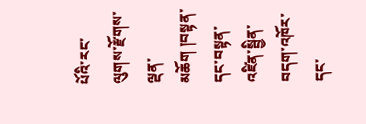པོའི་རང་ལུགས་རྫོགས་ལྡན་མཆོག །བསྟན་དང་བསྟན་འཛིན་སྦྱིན་བདག་འཁོར་དང་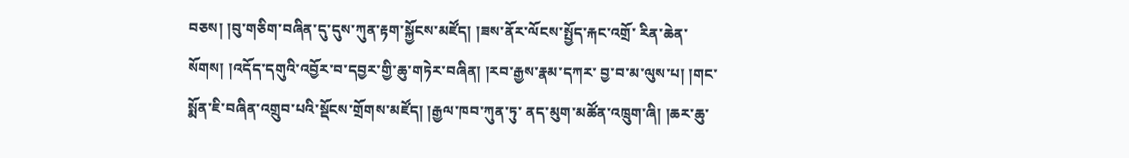བཅས། །བུ་གཅིག་བཞིན་དུ་དུས་ཀུན་རྟག་སྐྱོངས་མཛོད། །ཟས་ནོར་ལོངས་སྤྱོད་རྐང་འགྲོ་ རིན་ཆེན་སོགས། །འདོད་དགུའི་འབྱོར་བ་དབྱར་གྱི་ཆུ་གཏེར་བཞིན། །རབ་རྒྱས་རྣམ་དཀར་ བྱ་བ་མ་ལུས་པ། །གང་སྨོན་ཇི་བཞིན་འགྲུབ་པའི་སྡོངས་གྲོགས་མཛོད། །རྒྱལ་ཁབ་ཀུན་ཏུ་ ནད་མུག་མཚོན་འཁྲུག་ཞི། །ཆར་ཆུ་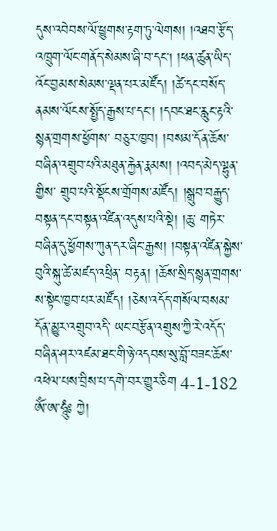དུས་འབེབས་ལོ་ཕྱུགས་རྟག་ཏུ་ལེགས། །འཐབ་རྩོད་ འཁྲུག་ལོང་གནོད་སེམས་ཞི་བ་དང། །ཕན་ཚུན་ཡིད་འོང་བྱམས་སེམས་ལྡན་པར་མཛོད། །ཚེ་དང་བསོད་ནམས་ལོངས་སྤྱོད་རྒྱས་པ་དང་། །དབང་ཐང་རླུང་རྟའི་སྙན་གྲགས་ཕྱོགས་ བཅུར་ཁྱབ། །བསམ་དོན་ཆོས་བཞིན་འགྲུབ་པའི་མཐུན་རྐྱེན་རྣམས། །འབད་མེད་ལྷུན་གྱིས་ གྲུབ་པའི་སྡོངས་གྲོགས་མཛོད། །སྒྲུབ་བརྒྱུད་བསྟན་དང་བསྟན་འཛིན་འདུས་པའི་སྡེ། །ཆུ་ གཏེར་བཞིན་དུ་ཕྱོགས་ཀུན་དར་ཞིང་རྒྱས། །བསྟན་འཛིན་སྐྱེས་བུའི་སྐུ་ཚེ་མཛད་འཕྲིན་ བརྟན། །ཆོས་སྲིད་སྙན་གྲགས་ས་སྟེང་ཁྱབ་པར་མཛོད། །ཅེས་འདོད་གསོལ་བསམ་དོན་མྱུར་འགྲུབ་འདི་ ཡང་བརྩོན་འགྲུས་ཀྱི་རེ་འདོད་བཞིན་ཤར་འཛམ་ཐང་གི་ཉེ་འདབས་སུ་བློ་བཟང་ཆོས་འཕེལ་པས་བྲིས་པ་དགེ་བར་གྱུར་ཅིག 4-1-182 ༀ་ཨ་ཧཱུཾཿ ཀྱེ།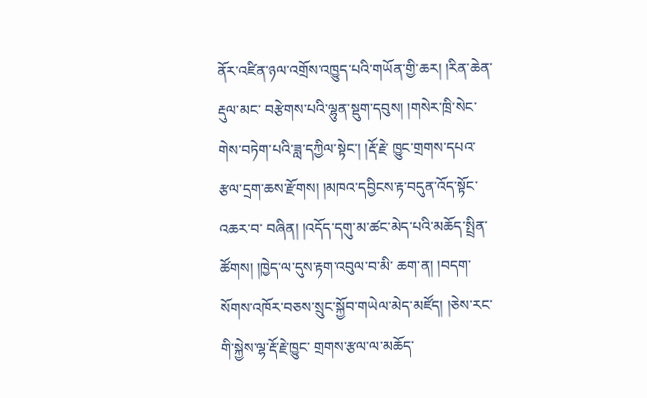ནོར་འཛིན་ཉལ་འགྲོས་འཁྱུད་པའི་གཡོན་གྱི་ཆར། །རིན་ཆེན་རྡུལ་མང་ བརྩེགས་པའི་ལྷུན་སྡུག་དབུས། །གསེར་ཁྲི་སེང་གེས་བཏེག་པའི་ཟླ་དཀྱིལ་སྟེང་། །རྡོ་རྗེ་ ཁྱུང་གྲགས་དཔའ་རྩལ་དྲག་ཆས་རྫོགས། །མཁའ་དབྱིངས་རྟ་བདུན་འོད་སྟོང་འཆར་བ་ བཞིན། །འདོད་དགུ་མ་ཚང་མེད་པའི་མཆོད་སྤྲིན་ཚོགས། །ཁྱེད་ལ་དུས་རྟག་འབུལ་བ་མི་ ཆག་ན། །བདག་སོགས་འཁོར་བཅས་སྲུང་སྐྱོབ་གཡེལ་མེད་མཛོད། །ཅེས་རང་གི་སྐྱེས་ལྷ་རྡོ་རྗེ་ཁྱུང་ གྲགས་རྩལ་ལ་མཆོད་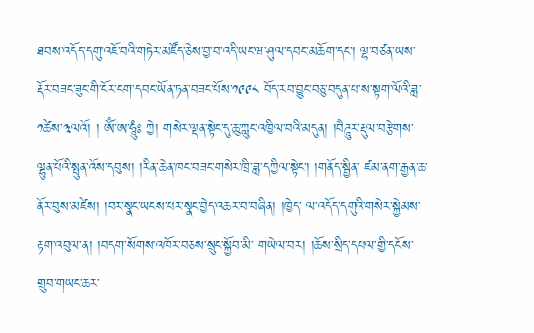ཐབས་འདོད་དགུ་འཇོ་བའི་གཏེར་མཛོད་ཅེས་བྱ་བ་འདི་ཡང་ཝ་ཤུལ་དབང་མཆོག་དང་། ལྷ་བཙན་ཡས་ རྡོར་བཟང་ཟུང་གི་ངོར་ངག་དབང་ཡོན་ཏན་བཟང་པོས་༡༩༩༨ བོད་རབ་བྱུང་བཅུ་བདུན་པ་ས་སྟག་ལོའི་ཟླ་༡ཚེས་༣ལའོ། ། ༀ་ཨ་ཧཱུཾཿ ཀྱེ། གསེར་ལྡན་སྟེང་དུ་ཆུ་ཀླུང་འཁྱིལ་བའི་མདུན། །བཻཌཱུར་རྡུལ་བརྩེགས་ ལྷུན་པོའི་སྤུན་འོས་དབུས། །རིན་ཆེན་ཁང་བཟང་གསེར་ཁྲི་ཟླ་དཀྱིལ་སྟེང་། །གནོད་སྦྱིན་ ཛམ་ནག་རྒྱན་ཆ་ནོར་བུས་མཛེས། །བར་སྣང་ཡངས་པར་སྣང་བྱེད་འཆར་བ་བཞིན། །ཁྱེད་ ལ་འདོད་དགུའི་གསེར་སྐྱེམས་རྟག་འབུལ་ན། །བདག་སོགས་འཁོར་བཅས་སྲུང་སྐྱོབ་མི་ གཡེལ་བར། །ཆོས་སྲིད་དཔལ་གྱི་དངོས་གྲུབ་གཡང་ཆར་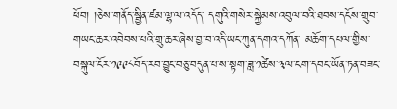ཕོབ། །ཅེས་གནོད་སྦྱིན་ཛམ་ལྷ་ལ་འདོད་ དགུའི་གསེར་སྐྱེམས་འབུལ་བའི་ཐབས་དངོས་གྲུབ་གཡང་ཆར་འབེབས་པའི་གྲུ་ཆར་ཞེས་བྱ་བ་འདི་ཡང་ཀུན་དགའ་དཀོན་ མཆོག་དཔལ་གྱིས་བསྐུལ་ངོར་༡༩༩༨བོད་རབ་བྱུང་བཅུ་བདུན་པ་ས་སྟག་ཟླ་༡ཚེས་༣ལ་ངག་དབང་ཡོན་ཏན་བཟང་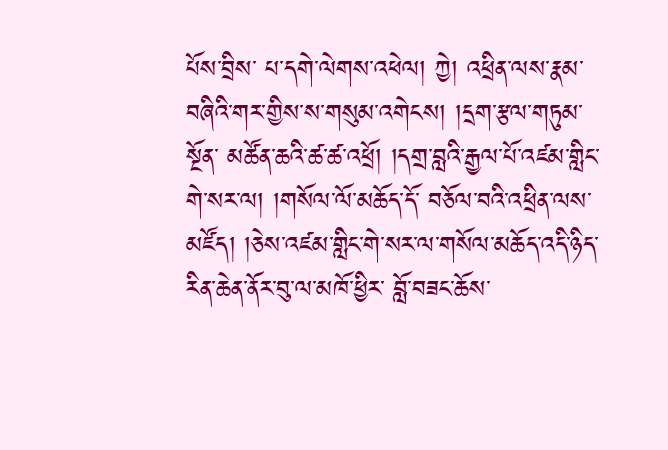པོས་བྲིས་ པ་དགེ་ལེགས་འཕེལ། ཀྱེ། འཕྲིན་ལས་རྣམ་བཞིའི་གར་གྱིས་ས་གསུམ་འགེངས། །དྲག་རྩལ་གཏུམ་སྔོན་ མཚོན་ཆའི་ཚ་ཚ་འཕྲོ། །དགྲ་བླའི་རྒྱལ་པོ་འཛམ་གླིང་གེ་སར་ལ། །གསོལ་ལོ་མཆོད་དོ་ བཅོལ་བའི་འཕྲིན་ལས་མཛོད། །ཅེས་འཛམ་གླིང་གེ་སར་ལ་གསོལ་མཆོད་འདི་ཉིད་རིན་ཆེན་ནོར་བུ་ལ་མཁོ་ཕྱིར་ བློ་བཟང་ཆོས་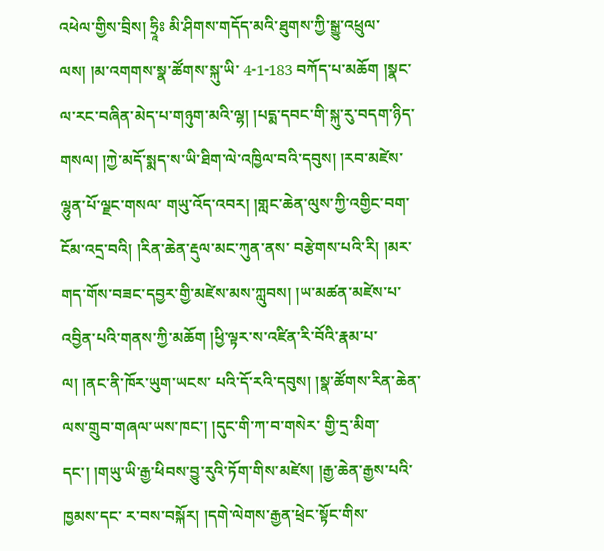འཕེལ་གྱིས་བྲིས། ཧྲཱིཿ མི་ཤིགས་གདོད་མའི་ཐུགས་ཀྱི་སྒྱུ་འཕྲུལ་ལས། །མ་འགགས་སྣ་ཚོགས་སྐུ་ཡི་ 4-1-183 བཀོད་པ་མཆོག །སྣང་ལ་རང་བཞིན་མེད་པ་གཉུག་མའི་ལྷ། །པདྨ་དབང་གི་སྐུ་རུ་བདག་ཉིད་ གསལ། །ཀྱེ་མདོ་སྨད་ས་ཡི་ཐིག་ལེ་འཁྱིལ་བའི་དབུས། །རབ་མཛེས་ལྷུན་པོ་ལྗང་གསལ་ གཡུ་འོད་འབར། །གླང་ཆེན་ལུས་ཀྱི་འགྱིང་བག་ངོམ་འདྲ་བའི། །རིན་ཆེན་རྡུལ་མང་ཀུན་ནས་ བརྩེགས་པའི་རི། །མར་གད་གོས་བཟང་དབྱར་གྱི་མཛེས་མས་ཀླུབས། །ཡ་མཚན་མཛེས་པ་ འབྱིན་པའི་གནས་ཀྱི་མཆོག །ཕྱི་ལྟར་ས་འཛིན་རི་བོའི་རྣམ་པ་ལ། །ནང་ནི་ཁོར་ཡུག་ཡངས་ པའི་དོ་རའི་དབུས། །སྣ་ཚོགས་རིན་ཆེན་ལས་གྲུབ་གཞལ་ཡས་ཁང་། །དུང་གི་ཀ་བ་གསེར་ གྱི་དྲ་མིག་དང་། །གཡུ་ཡི་རྒྱ་ཕིབས་བྱུ་རུའི་ཏོག་གིས་མཛེས། །རྒྱ་ཆེན་རྒྱས་པའི་ཁྱམས་དང་ ར་བས་བསྐོར། །དགེ་ལེགས་རྒྱན་ཕྲེང་སྟོང་གིས་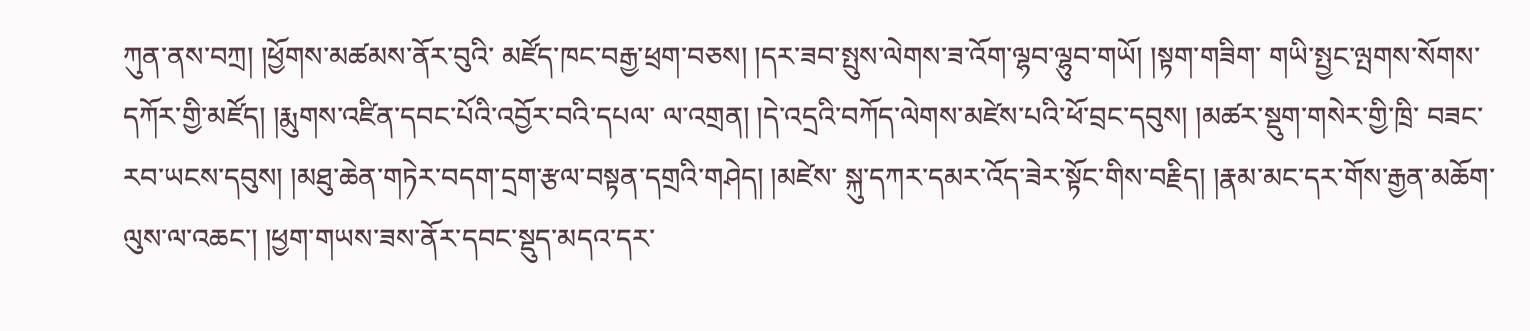ཀུན་ནས་བཀྲ། །ཕྱོགས་མཚམས་ནོར་བུའི་ མཛོད་ཁང་བརྒྱ་ཕྲག་བཅས། །དར་ཟབ་སྤུས་ལེགས་ཟ་འོག་ལྷབ་ལྷུབ་གཡོ། །སྟག་གཟིག་ གཡི་སྤྱང་ལྤགས་སོགས་དཀོར་གྱི་མཛོད། །རྨུགས་འཛིན་དབང་པོའི་འབྱོར་བའི་དཔལ་ ལ་འགྲན། །དེ་འདྲའི་བཀོད་ལེགས་མཛེས་པའི་ཕོ་བྲང་དབུས། །མཚར་སྡུག་གསེར་གྱི་ཁྲི་ བཟང་རབ་ཡངས་དབུས། །མཐུ་ཆེན་གཏེར་བདག་དྲག་རྩལ་བསྟན་དགྲའི་གཤེད། །མཛེས་ སྐུ་དཀར་དམར་འོད་ཟེར་སྟོང་གིས་བརྗིད། །རྣམ་མང་དར་གོས་རྒྱན་མཆོག་ལུས་ལ་འཆང་། །ཕྱག་གཡས་ཟས་ནོར་དབང་སྡུད་མདའ་དར་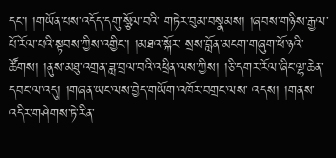དང་། །གཡོན་པས་འདོད་དགུ་སྩོལ་བའི་ གཏེར་བུམ་བསྣམས། །ཞབས་གཉིས་རྒྱལ་པོ་རོལ་པའི་སྟབས་ཀྱིས་འགྱིང་། །མཐའ་སྐོར་ སྲས་བློན་མངག་གཞུག་ཕོ་ཉའི་ཚོགས། །ནུས་མཐུ་འགྲན་ཟླ་བྲལ་བའི་འཕྲིན་ལས་ཀྱིས། །ཅི་དགར་རོལ་ཞིང་ལྷ་ཆེན་དབང་ལ་འདུ། །གཞན་ཡང་ལས་བྱེད་གཡོག་འཁོར་བགྲང་ལས་ འདས། །གནས་འདིར་གཤེགས་ཏེ་རིན་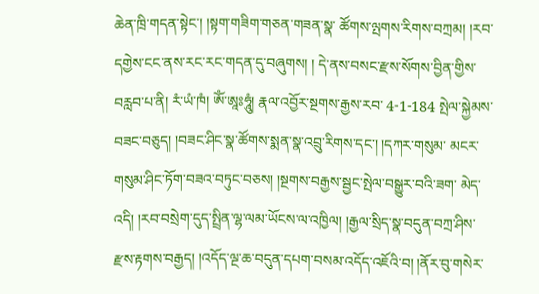ཆེན་ཁྲི་གདན་སྟེང་། །སྟག་གཟིག་གཅན་གཟན་སྣ་ ཚོགས་ལྤགས་རིགས་བཀྲམ། །རབ་དགྱེས་ངང་ནས་རང་རང་གདན་དུ་བཞུགས། ། དེ་ནས་བསང་རྫས་སོགས་བྱིན་གྱིས་བརླབ་པ་ནི། རཾ་ཡཾ་ཁཾ། ༀ་ཨཱཿཧཱུཾ། རྣལ་འབྱོར་སྔགས་རྒྱས་རབ་ 4-1-184 སྤེལ་སྐྱེམས་བཟང་བཅུད། །བཟང་ཤིང་སྣ་ཚོགས་སྨན་སྣ་འབྲུ་རིགས་དང་། །དཀར་གསུམ་ མངར་གསུམ་ཤིང་ཏོག་བཟའ་བཏུང་བཅས། །སྔགས་བརྒྱས་སྦྱང་སྤེལ་བསྒྱུར་བའི་ཟག་ མེད་འདི། །རབ་བསྲེག་དུད་སྤྲིན་ལྷ་ལམ་ཡོངས་ལ་འཁྱིལ། །རྒྱལ་སྲིད་སྣ་བདུན་བཀྲ་ཤིས་ རྫས་རྟགས་བརྒྱད། །འདོད་ལྔ་ཆ་བདུན་དཔག་བསམ་འདོད་འཇོའི་བ། །ནོར་བུ་གསེར་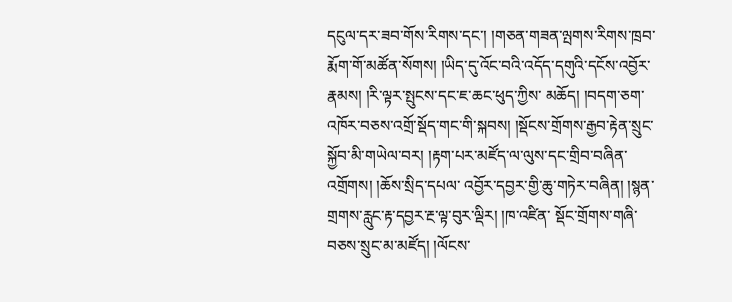དངུལ་དར་ཟབ་གོས་རིགས་དང་། །གཅན་གཟན་ལྤགས་རིགས་ཁྲབ་རྨོག་གོ་མཚོན་སོགས། །ཡིད་དུ་འོང་བའི་འདོད་དགུའི་དངོས་འབྱོར་རྣམས། །རི་ལྟར་སྤུངས་དང་ཇ་ཆང་ཕུད་ཀྱིས་ མཆོད། །བདག་ཅག་འཁོར་བཅས་འགྲོ་སྡོད་གང་གི་སྐབས། །སྡོངས་གྲོགས་རྒྱབ་རྟེན་སྲུང་ སྐྱོབ་མི་གཡེལ་བར། །རྟག་པར་མཛོད་ལ་ལུས་དང་གྲིབ་བཞིན་འགྲོགས། །ཆོས་སྲིད་དཔལ་ འབྱོར་དབྱར་གྱི་ཆུ་གཏེར་བཞིན། །སྙན་གྲགས་རླུང་རྟ་དབྱར་རྔ་ལྟ་བུར་ལྡིར། །ཁ་འཛིན་ སྡོང་གྲོགས་གཞི་བཅས་སྲུང་མ་མཛོད། །ལོངས་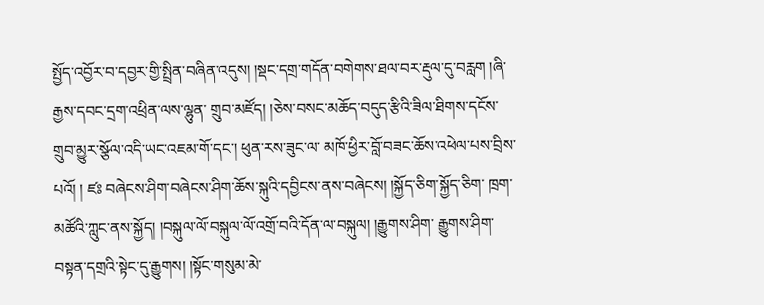སྤྱོད་འབྱོར་བ་དབྱར་གྱི་སྤྲིན་བཞིན་འདུས། །སྡང་དགྲ་གདོན་བགེགས་ཐལ་བར་རྡུལ་དུ་བརླག །ཞི་རྒྱས་དབང་དྲག་འཕྲིན་ལས་ལྷུན་ གྲུབ་མཛོད། །ཅེས་བསང་མཆོད་བདུད་རྩིའི་ཟིལ་ཐིགས་དངོས་གྲུབ་མྱུར་སྩོལ་འདི་ཡང་འཇམ་གོ་དང་། ཕུན་རས་ཟུང་ལ་ མཁོ་ཕྱིར་བློ་བཟང་ཆོས་འཕེལ་པས་བྲིས་པའོ། ། ཛཿ བཞེངས་ཤིག་བཞེངས་ཤིག་ཆོས་སྐུའི་དབྱིངས་ནས་བཞེངས། །སྐྱོད་ཅིག་སྐྱོད་ཅིག་ ཁྲག་མཚོའི་ཀླུང་ནས་སྐྱོད། །བསྐུལ་ལོ་བསྐུལ་ལོ་འགྲོ་བའི་དོན་ལ་བསྐུལ། །རྒྱུགས་ཤིག་ རྒྱུགས་ཤིག་བསྟན་དགྲའི་སྟེང་དུ་རྒྱུགས། །སྟོང་གསུམ་མེ་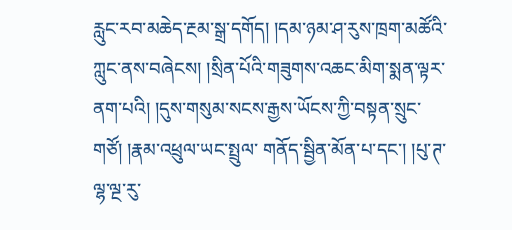རླུང་རབ་མཆེད་རྔམ་སྒྲ་དགོད། །དམ་ཉམ་ཤ་རུས་ཁྲག་མཚོའི་ཀླུང་ནས་བཞེངས། །སྲིན་པོའི་གཟུགས་འཆང་མིག་སྨན་ལྟར་ ནག་པའི། །དུས་གསུམ་སངས་རྒྱས་ཡོངས་ཀྱི་བསྟན་སྲུང་གཙོ། །རྣམ་འཕྲུལ་ཡང་སྤྲུལ་ གནོད་སྦྱིན་མོན་པ་དང་། །པུ་ཊ་ལྷ་ལྔ་རུ་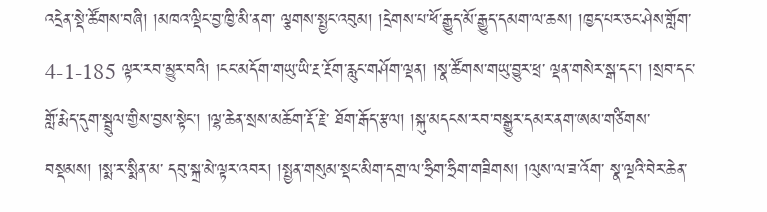འདྲེན་སྡེ་ཚོགས་བཞི། །མཁའ་ལྡིང་བྱ་ཁྱི་མི་ནག་ ལྕགས་སྤྱང་འབུམ། །དྲེགས་པ་ཕོ་རྒྱུད་མོ་རྒྱུད་དམག་ལ་ཆས། །ཁྱད་པར་ཅང་ཤེས་གློག་ 4-1-185 ལྟར་རབ་མྱུར་བའི། །ངང་མདོག་གཡུ་ཡི་རྔ་རྔོག་རླུང་གཤོག་ལྡན། །སྣ་ཚོགས་གཡུ་བྱུར་ཕྲ་ ལྡན་གསེར་སྒ་དང་། །སྲབ་དང་གློ་རྨེད་དུག་སྦྲུལ་གྱིས་བྱས་སྟེང་། །ལྷ་ཆེན་སྲས་མཆོག་རྡོ་རྗེ་ ཐོག་རྒོད་རྩལ། །སྐུ་མདངས་རབ་བསྒྱུར་དམར་ནག་ཨམ་གཙིགས་བསྡམས། །སྨ་ར་སྨིན་མ་ དབུ་སྐྲ་མེ་ལྟར་འབར། །སྤྱན་གསུམ་སྡང་མིག་དགྲ་ལ་ཧྲིག་ཧྲིག་གཟིགས། །ལུས་ལ་ཟ་འོག་ སྣ་ལྔའི་བེར་ཆེན་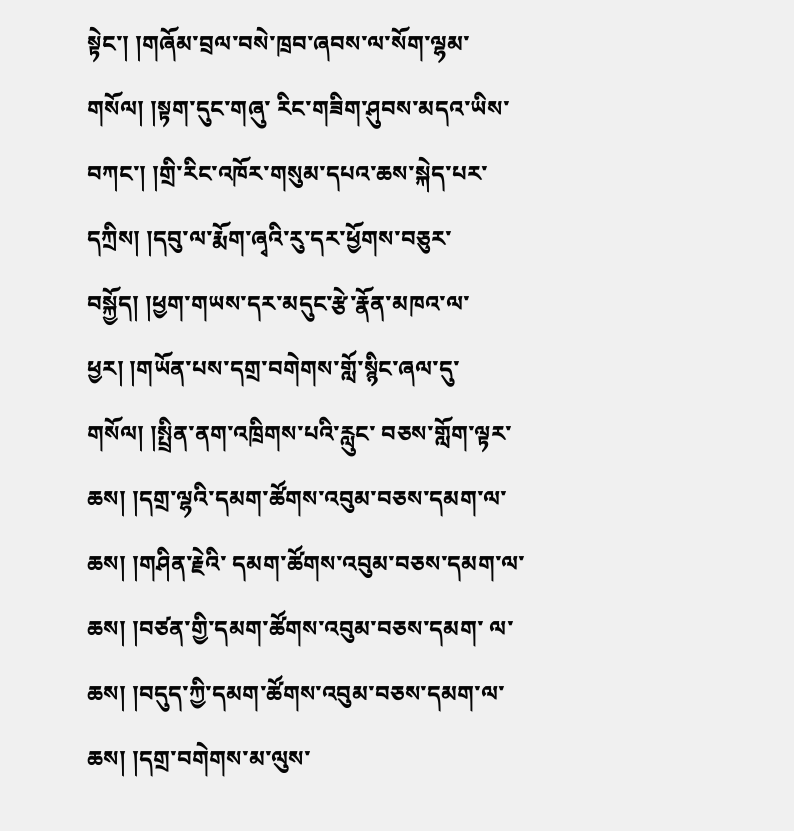སྟེང་། །གཞོམ་བྲལ་བསེ་ཁྲབ་ཞབས་ལ་སོག་ལྷམ་གསོལ། །སྟག་དུང་གཞུ་ རིང་གཟིག་ཤུབས་མདའ་ཡིས་བཀང་། །གྲི་རིང་འཁོར་གསུམ་དཔའ་ཆས་སྐེད་པར་དཀྲིས། །དབུ་ལ་རྨོག་ཞྭའི་རུ་དར་ཕྱོགས་བཅུར་བསྐྱོད། །ཕྱག་གཡས་དར་མདུང་རྩེ་རྣོན་མཁའ་ལ་ ཕྱར། །གཡོན་པས་དགྲ་བགེགས་གློ་སྙིང་ཞལ་དུ་གསོལ། །སྤྲིན་ནག་འཁྲིགས་པའི་རླུང་ བཅས་གློག་ལྟར་ཆས། །དགྲ་ལྷའི་དམག་ཚོགས་འབུམ་བཅས་དམག་ལ་ཆས། །གཤིན་རྗེའི་ དམག་ཚོགས་འབུམ་བཅས་དམག་ལ་ཆས། །བཙན་གྱི་དམག་ཚོགས་འབུམ་བཅས་དམག་ ལ་ཆས། །བདུད་ཀྱི་དམག་ཚོགས་འབུམ་བཅས་དམག་ལ་ཆས། །དགྲ་བགེགས་མ་ལུས་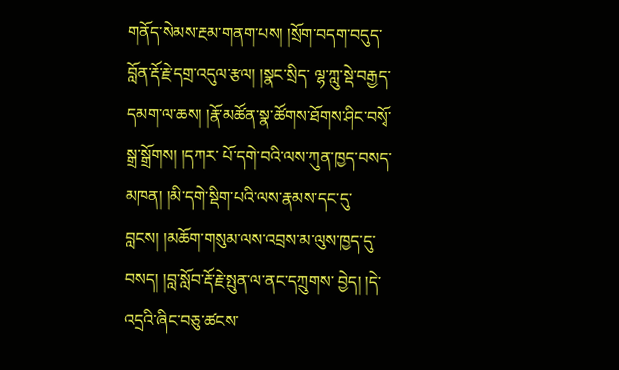གནོད་སེམས་རྔམ་གནག་པས། །སྲོག་བདག་བདུད་བློན་རྡོ་རྗེ་དགྲ་འདུལ་རྩལ། །སྣང་སྲིད་ ལྷ་ཀླུ་སྡེ་བརྒྱད་དམག་ལ་ཆས། །རྣོ་མཚོན་སྣ་ཚོགས་ཐོགས་ཤིང་བསྭོ་སྒྲ་སྒྲོགས། །དཀར་ པོ་དགེ་བའི་ལས་ཀུན་ཁྱད་བསད་མཁན། །མི་དགེ་སྡིག་པའི་ལས་རྣམས་དང་དུ་བླངས། །མཆོག་གསུམ་ལས་འབྲས་མ་ལུས་ཁྱད་དུ་བསད། །བླ་སློབ་རྡོ་རྗེ་སྤུན་ལ་ནང་དཀྲུགས་ བྱེད། །དེ་འདྲའི་ཞིང་བཅུ་ཚངས་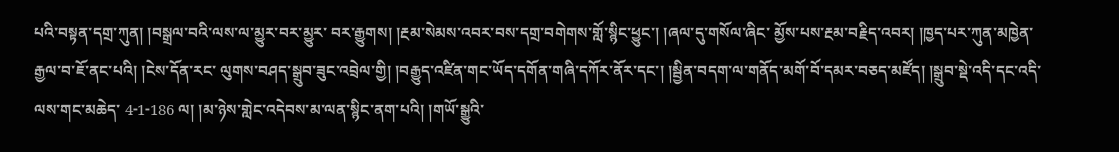པའི་བསྟན་དགྲ་ཀུན། །བསྒྲལ་བའི་ལས་ལ་མྱུར་བར་མྱུར་ བར་རྒྱུགས། །རྔམ་སེམས་འབར་བས་དགྲ་བགེགས་གློ་སྙིང་ཕྱུང་། །ཞལ་དུ་གསོལ་ཞིང་ མྱོས་པས་རྔམ་བརྗིད་འབར། །ཁྱད་པར་ཀུན་མཁྱེན་རྒྱལ་བ་ཇོ་ནང་པའི། །ངེས་དོན་རང་ ལུགས་བཤད་སྒྲུབ་ཟུང་འབྲེལ་གྱི། །བརྒྱུད་འཛིན་གང་ཡོད་དགོན་གཞི་དཀོར་ནོར་དང་། །སྦྱིན་བདག་ལ་གནོད་མགོ་བོ་དམར་བཅད་མཛོད། །སྒྲུབ་སྡེ་འདི་དང་འདི་ལས་གང་མཆེད་ 4-1-186 ལ། །མ་ཉེས་གླེང་འདེབས་མ་ལན་སྙིང་ནག་པའི། །གཡོ་སྒྱུའི་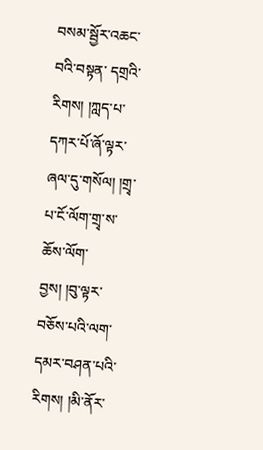བསམ་སྦྱོར་འཆང་བའི་བསྟན་ དགྲའི་རིགས། །ཀླད་པ་དཀར་པོ་ཞོ་ལྟར་ཞལ་དུ་གསོལ། །གྲྭ་པ་ངོ་ལོག་གྲྭ་ས་ཆོས་ལོག་ བྱས། །བུ་ལྟར་བཅོས་པའི་ལག་དམར་བཤན་པའི་རིགས། །མི་ནོར་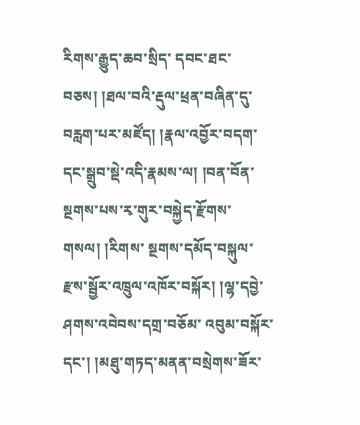རིགས་རྒྱུད་ཆབ་སྲིད་ དབང་ཐང་བཅས། །ཐལ་བའི་རྡུལ་ཕྲན་བཞིན་དུ་བརླག་པར་མཛོད། །རྣལ་འབྱོར་བདག་ དང་སྒྲུབ་སྡེ་འདི་རྣམས་ལ། །བན་བོན་སྔགས་པས་རྭ་གུར་བསྐྱེད་རྫོགས་གསལ། །རིགས་ སྔགས་དམོད་བསྐུལ་རྫས་སྦྱོར་འཁྲུལ་འཁོར་བསྐོར། །ལྷ་དབྱེ་ཤགས་འབེབས་དགྲ་བཅོམ་ འབུམ་བསྐོར་དང་། །མཐུ་གཏད་མནན་བསྲེགས་ཟོར་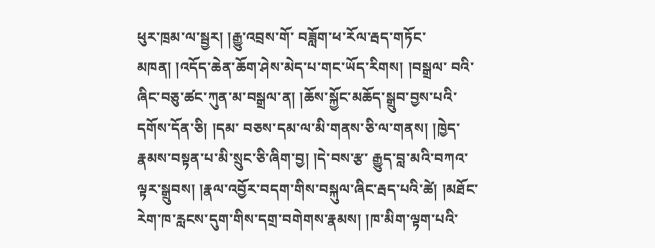ཕུར་ཁྲམ་ལ་སྦྱར། །རྒྱུ་འབྲས་གོ་ བཟློག་ཕ་རོལ་རྦད་གཏོང་མཁན། །འདོད་ཆེན་ཆོག་ཤེས་མེད་པ་གང་ཡོད་རིགས། །བསྒྲལ་ བའི་ཞིང་བཅུ་ཚང་ཀུན་མ་བསྒྲལ་ན། །ཆོས་སྐྱོང་མཆོད་སྒྲུབ་བྱས་པའི་དགོས་དོན་ཅི། །དམ་ བཅས་དམ་ལ་མི་གནས་ཅི་ལ་གནས། །ཁྱེད་རྣམས་བསྟན་པ་མི་སྲུང་ཅི་ཞིག་བྱ། །དེ་བས་རྩ་ རྒྱུད་བླ་མའི་བཀའ་ལྟར་སྒྲུབས། །རྣལ་འབྱོར་བདག་གིས་བསྐུལ་ཞིང་རྦད་པའི་ཚེ། །མཐོང་ རེག་ཁ་རླངས་དུག་གིས་དགྲ་བགེགས་རྣམས། །ཁ་མིག་ལྟག་པའི་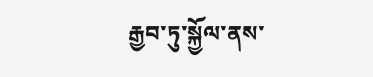རྒྱབ་ཏུ་སྐྱོལ་ནས་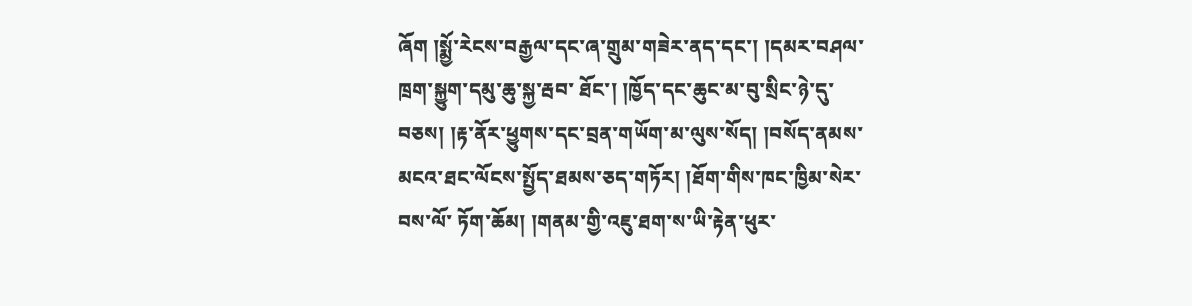ཞོག །སྨྱོ་རེངས་བརྒྱལ་དང་ཞ་གྲུམ་གཟེར་ནད་དང་། །དམར་བཤལ་ཁྲག་སྐྱུག་དམུ་ཆུ་སྐྱ་རྦབ་ ཐོང་། །ཁྱོད་དང་ཆུང་མ་བུ་སྲིང་ཉེ་དུ་བཅས། །རྟ་ནོར་ཕྱུགས་དང་བྲན་གཡོག་མ་ལུས་སོད། །བསོད་ནམས་མངའ་ཐང་ལོངས་སྤྱོད་ཐམས་ཅད་གཏོར། །ཐོག་གིས་ཁང་ཁྱིམ་སེར་བས་ལོ་ ཏོག་ཆོམ། །གནམ་གྱི་འཇུ་ཐག་ས་ཡི་རྟེན་ཕུར་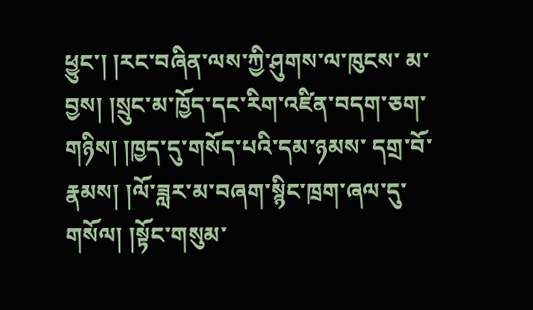ཕྱུང་། །རང་བཞིན་ལས་ཀྱི་ཤུགས་ལ་ཁུངས་ མ་བྱས། །སྲུང་མ་ཁྱོད་དང་རིག་འཛིན་བདག་ཅག་གཉིས། །ཁྱད་དུ་གསོད་པའི་དམ་ཉམས་ དགྲ་བོ་རྣམས། །ལོ་ཟླར་མ་བཞག་སྙིང་ཁྲག་ཞལ་དུ་གསོལ། །སྟོང་གསུམ་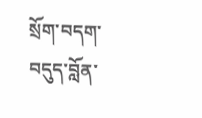སྲོག་བདག་ བདུད་བློན་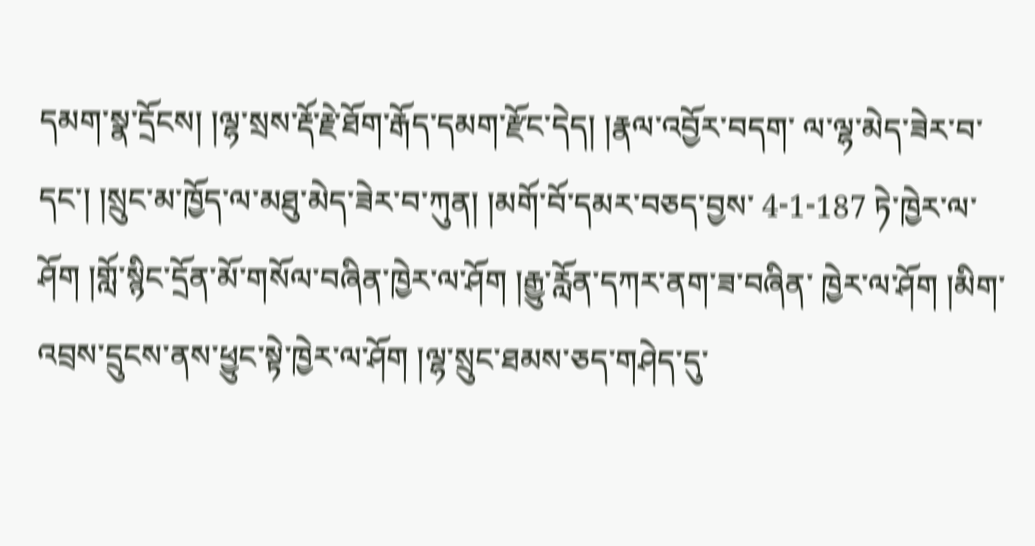དམག་སྣ་དྲོངས། །ལྷ་སྲས་རྡོ་རྗེ་ཐོག་རྒོད་དམག་རྫོང་དེད། །རྣལ་འབྱོར་བདག་ ལ་ལྷ་མེད་ཟེར་བ་དང་། །སྲུང་མ་ཁྱོད་ལ་མཐུ་མེད་ཟེར་བ་ཀུན། །མགོ་བོ་དམར་བཅད་བྱས་ 4-1-187 ཏེ་ཁྱེར་ལ་ཤོག །གློ་སྙིང་དྲོན་མོ་གསོལ་བཞིན་ཁྱེར་ལ་ཤོག །རྒྱུ་རློན་དཀར་ནག་ཟ་བཞིན་ ཁྱེར་ལ་ཤོག །མིག་འབྲས་དྲུངས་ནས་ཕྱུང་སྟེ་ཁྱེར་ལ་ཤོག །ལྷ་སྲུང་ཐམས་ཅད་གཤེད་དུ་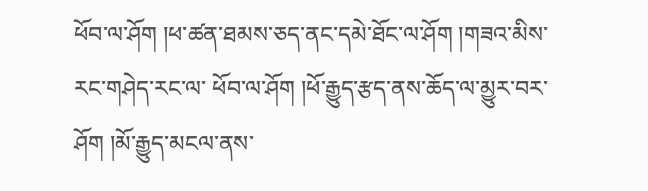ཕོབ་ལ་ཤོག །ཕ་ཚན་ཐམས་ཅད་ནང་དམེ་ཐོང་ལ་ཤོག །གཟའ་མིས་རང་གཤེད་རང་ལ་ ཕོབ་ལ་ཤོག །ཕོ་རྒྱུད་རྩད་ནས་ཆོད་ལ་མྱུར་བར་ཤོག །མོ་རྒྱུད་མངལ་ནས་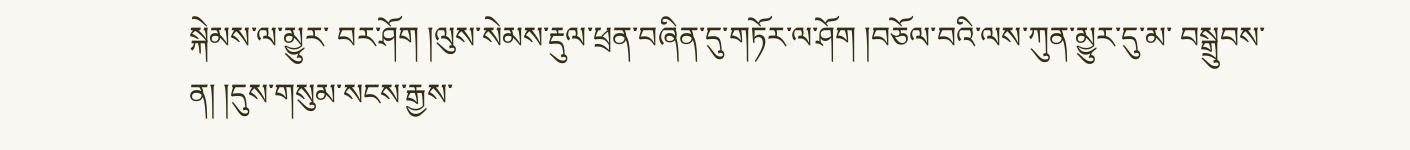སྐེམས་ལ་མྱུར་ བར་ཤོག །ལུས་སེམས་རྡུལ་ཕྲན་བཞིན་དུ་གཏོར་ལ་ཤོག །བཅོལ་བའི་ལས་ཀུན་མྱུར་དུ་མ་ བསྒྲུབས་ན། །དུས་གསུམ་སངས་རྒྱས་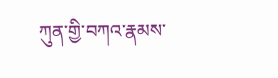ཀུན་གྱི་བཀའ་རྣམས་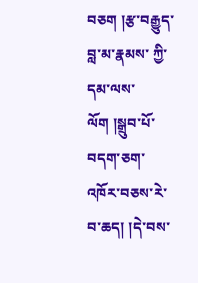བཅག །རྩ་བརྒྱུད་བླ་མ་རྣམས་ ཀྱི་དམ་ལས་ལོག །སྒྲུབ་པོ་བདག་ཅག་འཁོར་བཅས་རེ་བ་ཆད། །དེ་བས་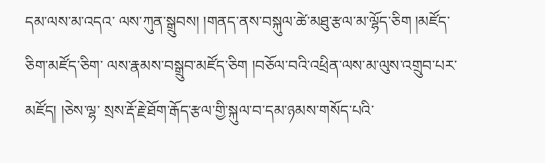དམ་ལས་མ་འདའ་ ལས་ཀུན་སྒྲུབས། །གནད་ནས་བསྐུལ་ཚེ་མཐུ་རྩལ་མ་ལྷོད་ཅིག །མཛོད་ཅིག་མཛོད་ཅིག་ ལས་རྣམས་བསྒྲུབ་མཛོད་ཅིག །བཅོལ་བའི་འཕྲིན་ལས་མ་ལུས་འགྲུབ་པར་མཛོད། །ཅེས་ལྷ་ སྲས་རྡོ་རྗེ་ཐོག་རྒོད་རྩལ་གྱི་སྐུལ་བ་དམ་ཉམས་གསོད་པའི་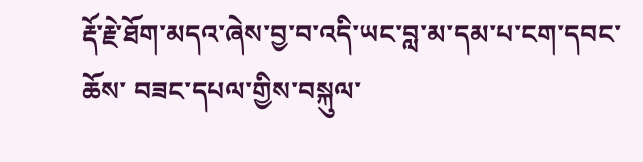རྡོ་རྗེ་ཐོག་མདའ་ཞེས་བྱ་བ་འདི་ཡང་བླ་མ་དམ་པ་ངག་དབང་ཆོས་ བཟང་དཔལ་གྱིས་བསྐུལ་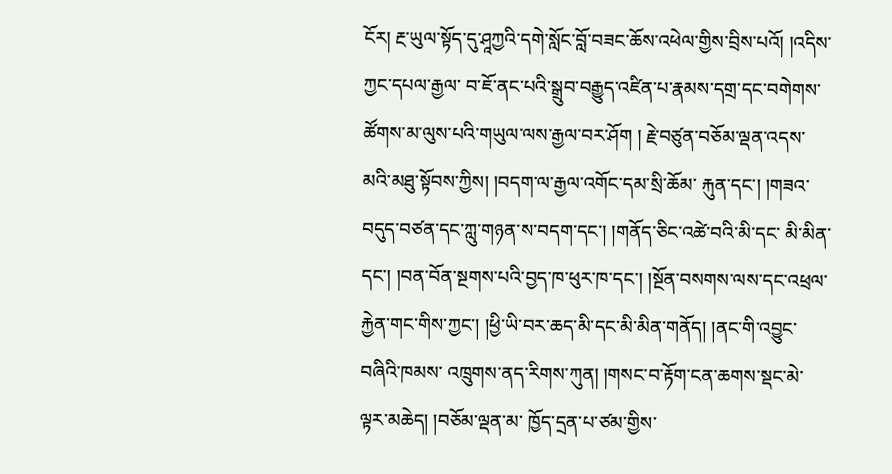ངོར། རྔ་ཡུལ་སྟོད་དུ་ཤཱཀྱའི་དགེ་སློང་བློ་བཟང་ཆོས་འཕེལ་གྱིས་བྲིས་པའོ། །འདིས་ཀྱང་དཔལ་རྒྱལ་ བ་ཇོ་ནང་པའི་སྒྲུབ་བརྒྱུད་འཛིན་པ་རྣམས་དགྲ་དང་བགེགས་ཚོགས་མ་ལུས་པའི་གཡུལ་ལས་རྒྱལ་བར་ཤོག ། རྗེ་བཙུན་བཅོམ་ལྡན་འདས་མའི་མཐུ་སྟོབས་ཀྱིས། །བདག་ལ་རྒྱལ་འགོང་དམ་སྲི་ཆོམ་ རྐུན་དང་། །གཟའ་བདུད་བཙན་དང་ཀླུ་གཉན་ས་བདག་དང་། །གནོད་ཅིང་འཚེ་བའི་མི་དང་ མི་མིན་དང་། །བན་བོན་སྔགས་པའི་བྱད་ཁ་ཕུར་ཁ་དང་། །སྔོན་བསགས་ལས་དང་འཕྲལ་ རྐྱེན་གང་གིས་ཀྱང་། །ཕྱི་ཡི་བར་ཆད་མི་དང་མི་མིན་གནོད། །ནང་གི་འབྱུང་བཞིའི་ཁམས་ འཁྲུགས་ནད་རིགས་ཀུན། །གསང་བ་རྟོག་ངན་ཆགས་སྡང་མེ་ལྟར་མཆེད། །བཅོམ་ལྡན་མ་ ཁྱོད་དྲན་པ་ཙམ་གྱིས་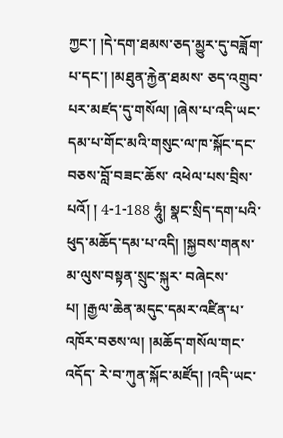ཀྱང་། །དེ་དག་ཐམས་ཅད་མྱུར་དུ་བཟློག་པ་དང་། །མཐུན་རྐྱེན་ཐམས་ ཅད་འགྲུབ་པར་མཛད་དུ་གསོལ། །ཞེས་པ་འདི་ཡང་དམ་པ་གོང་མའི་གསུང་ལ་ཁ་སྐོང་དང་བཅས་བློ་བཟང་ཆོས་ འཕེལ་པས་བྲིས་པའོ། ། 4-1-188 ཧཱུཾ། སྣང་སྲིད་དག་པའི་ཕུད་མཆོད་དམ་པ་འདི། །སྐྱབས་གནས་མ་ལུས་བསྟན་སྲུང་སྐུར་ བཞེངས་པ། །རྒྱལ་ཆེན་མདུང་དམར་འཛིན་པ་འཁོར་བཅས་ལ། །མཆོད་གསོལ་གང་འདོད་ རེ་བ་ཀུན་སྐོང་མཛོད། །འདི་ཡང་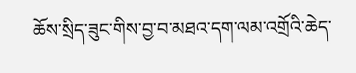ཆོས་སྲིད་ཟུང་གིས་བྱ་བ་མཐའ་དག་ལམ་འགྲོའི་ཆེད་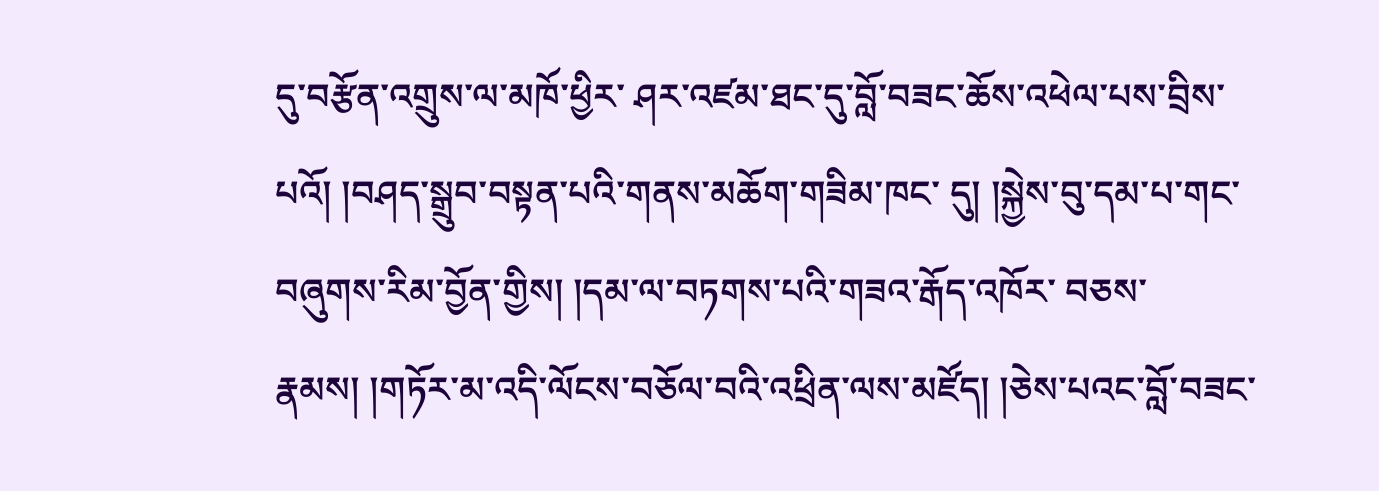དུ་བརྩོན་འགྲུས་ལ་མཁོ་ཕྱིར་ ཤར་འཛམ་ཐང་དུ་བློ་བཟང་ཆོས་འཕེལ་པས་བྲིས་པའོ། །བཤད་སྒྲུབ་བསྟན་པའི་གནས་མཆོག་གཟིམ་ཁང་ དུ། །སྐྱེས་བུ་དམ་པ་གང་བཞུགས་རིམ་བྱོན་གྱིས། །དམ་ལ་བཏགས་པའི་གཟའ་རྒོད་འཁོར་ བཅས་རྣམས། །གཏོར་མ་འདི་ལོངས་བཅོལ་བའི་འཕྲིན་ལས་མཛོད། །ཅེས་པའང་བློ་བཟང་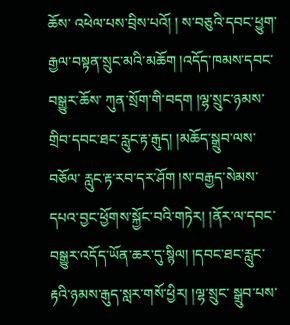ཆོས་ འཕེལ་པས་བྲིས་པའོ། ། ས་བཅུའི་དབང་ཕྱུག་རྒྱལ་བསྟན་སྲུང་མའི་མཆོག །འདོད་ཁམས་དབང་བསྒྱུར་ཆོས་ ཀུན་སྲོག་གི་བདག །ལྷ་སྲུང་ཉམས་གྲིབ་དབང་ཐང་རླུང་རྟ་རྒུད། །མཆོད་སྒྲུབ་ལས་བཅོལ་ རླུང་རྟ་རབ་དར་ཤོག །ས་བརྒྱད་སེམས་དཔའ་བྱང་ཕྱོགས་སྐྱོང་བའི་གཏེར། །ནོར་ལ་དབང་ བསྒྱུར་འདོད་ཡོན་ཆར་དུ་སྙིལ། །དབང་ཐང་རླུང་རྟའི་ཉམས་རྒུད་སླར་གསོ་ཕྱིར། །ལྷ་སྲུང་ སྒྲུབ་པས་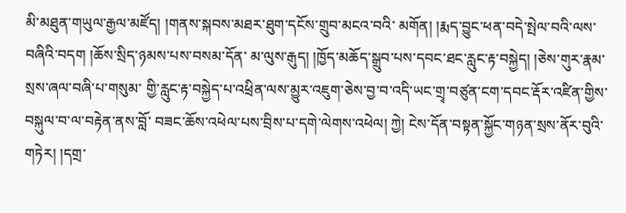མི་མཐུན་གཡུལ་རྒྱལ་མཛོད། །གནས་སྐབས་མཐར་ཐུག་དངོས་གྲུབ་མངའ་བའི་ མགོན། །རྨད་བྱུང་ཕན་བདེ་སྤེལ་བའི་ལས་བཞིའི་བདག །ཆོས་སྲིད་ཉམས་པས་བསམ་དོན་ མ་ལུས་རྒུད། །ཁྱོད་མཆོད་སྒྲུབ་པས་དབང་ཐང་རླུང་རྟ་བསྐྱེད། །ཅེས་གུར་རྣམ་སྲས་ཞལ་བཞི་པ་གསུམ་ གྱི་རླུང་རྟ་བསྐྱེད་པ་འཕྲིན་ལས་མྱུར་འཇུག་ཅེས་བྱ་བ་འདི་ཡང་གྲྭ་བཙུན་ངག་དབང་རྡོར་འཛིན་གྱིས་བསྐུལ་བ་ལ་བརྟེན་ནས་བློ་ བཟང་ཆོས་འཕེལ་པས་བྲིས་པ་དགེ་ལེགས་འཕེལ། ཀྱེ། ངེས་དོན་བསྟན་སྐྱོང་གཉན་སྲས་ནོར་བུའི་གཏེར། །དགྲ་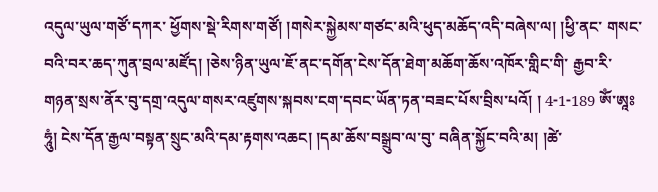འདུལ་ཡུལ་གཙོ་དཀར་ ཕྱོགས་སྡེ་རིགས་གཙོ། །གསེར་སྐྱེམས་གཙང་མའི་ཕུད་མཆོད་འདི་བཞེས་ལ། །ཕྱི་ནང་ གསང་བའི་བར་ཆད་ཀུན་བྲལ་མཛོད། །ཅེས་ཉིན་ཡུལ་ཇོ་ནང་དགོན་ངེས་དོན་ཐེག་མཆོག་ཆོས་འཁོར་གླིང་གི་ རྒྱབ་རི་གཉན་སྲས་ནོར་བུ་དགྲ་འདུལ་གསར་འཛུགས་སྐབས་ངག་དབང་ཡོན་ཏན་བཟང་པོས་བྲིས་པའོ། ། 4-1-189 ༀ་ཨཱཿཧཱུཾ། ངེས་དོན་རྒྱལ་བསྟན་སྲུང་མའི་དམ་རྟགས་འཆང། །དམ་ཆོས་བསྒྲུབ་ལ་བུ་ བཞིན་སྐྱོང་བའི་མ། །ཚེ་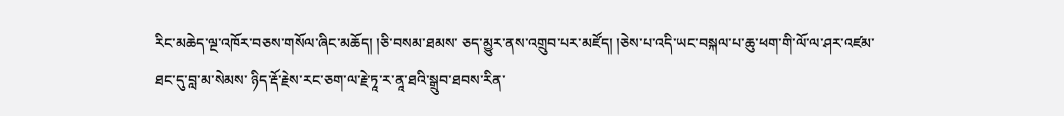རིང་མཆེད་ལྔ་འཁོར་བཅས་གསོལ་ཞིང་མཆོད། །ཅི་བསམ་ཐམས་ ཅད་མྱུར་ནས་འགྲུབ་པར་མཛོད། །ཅེས་པ་འདི་ཡང་བསྐལ་པ་ཆུ་ཕག་གི་ལོ་ལ་ཤར་འཛམ་ཐང་དུ་བླ་མ་སེམས་ ཉིད་རྡོ་རྗེས་རང་ཅག་ལ་རྗེ་ཏཱ་ར་ནཱ་ཐའི་སྒྲུབ་ཐབས་རིན་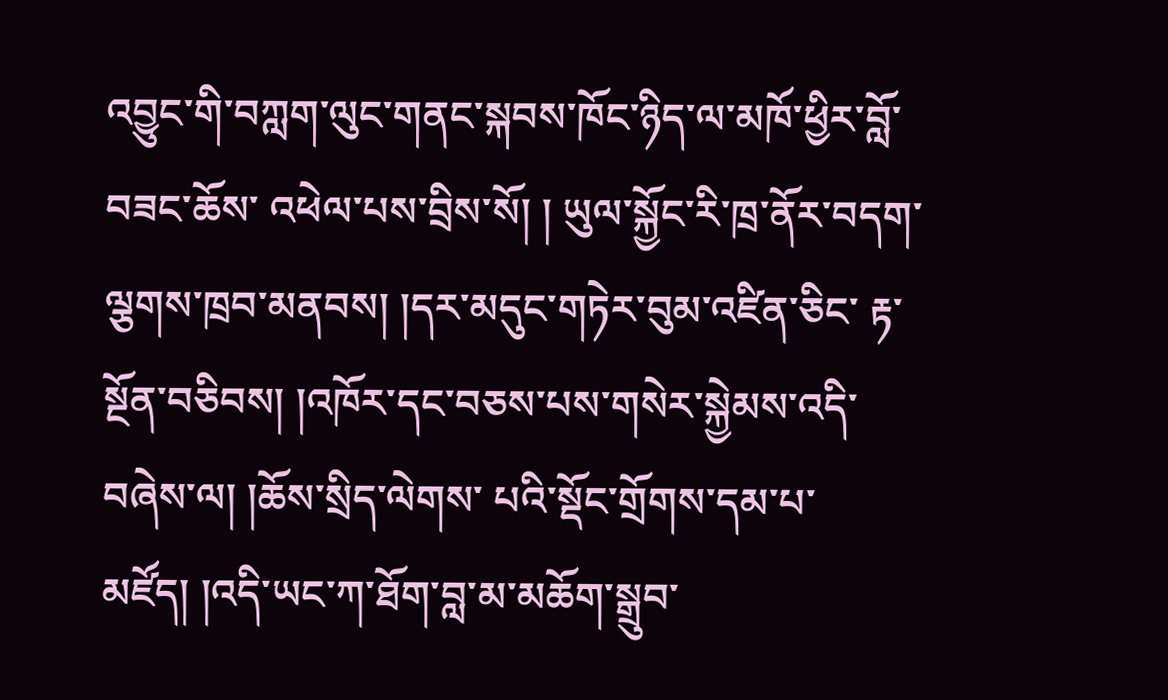འབྱུང་གི་བཀླག་ལུང་གནང་སྐབས་ཁོང་ཉིད་ལ་མཁོ་ཕྱིར་བློ་བཟང་ཆོས་ འཕེལ་པས་བྲིས་སོ། ། ཡུལ་སྐྱོང་རི་ཁྲ་ནོར་བདག་ལྕགས་ཁྲབ་མནབས། །དར་མདུང་གཏེར་བུམ་འཛིན་ཅིང་ རྟ་སྔོན་བཅིབས། །འཁོར་དང་བཅས་པས་གསེར་སྐྱེམས་འདི་བཞེས་ལ། །ཆོས་སྲིད་ལེགས་ པའི་སྡོང་གྲོགས་དམ་པ་མཛོད། །འདི་ཡང་ཀ་ཐོག་བླ་མ་མཆོག་སྒྲུབ་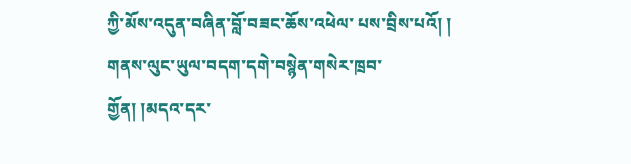ཀྱི་མོས་འདུན་བཞིན་བློ་བཟང་ཆོས་འཕེལ་ པས་བྲིས་པའོ། ། གནས་ལུང་ཡུལ་བདག་དགེ་བསྙེན་གསེར་ཁྲབ་གྱོན། །མདའ་དར་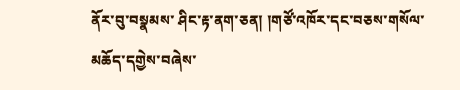ནོར་བུ་བསྣམས་ ཤིང་རྟ་ནག་ཅན། །གཙོ་འཁོར་དང་བཅས་གསོལ་མཆོད་དགྱེས་བཞེས་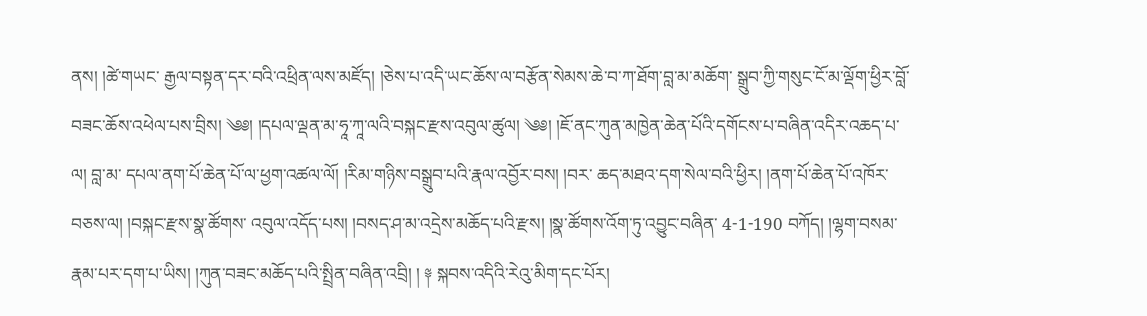ནས། །ཚེ་གཡང་ རྒྱལ་བསྟན་དར་བའི་འཕྲིན་ལས་མཛོད། །ཅེས་པ་འདི་ཡང་ཆོས་ལ་བརྩོན་སེམས་ཆེ་བ་ཀ་ཐོག་བླ་མ་མཆོག་ སྒྲུབ་ཀྱི་གསུང་ངོ་མ་ལྡོག་ཕྱིར་བློ་བཟང་ཆོས་འཕེལ་པས་བྲིས། ༄༅། །དཔལ་ལྡན་མ་ཧཱ་ཀཱ་ལའི་བསྐང་རྫས་འབུལ་ཚུལ། ༄༅། །ཇོ་ནང་ཀུན་མཁྱེན་ཆེན་པོའི་དགོངས་པ་བཞིན་འདིར་འཆད་པ་ལ། བླ་མ་ དཔལ་ནག་པོ་ཆེན་པོ་ལ་ཕྱག་འཚལ་ལོ། །རིམ་གཉིས་བསྒྲུབ་པའི་རྣལ་འབྱོར་བས། །བར་ ཆད་མཐའ་དག་སེལ་བའི་ཕྱིར། །ནག་པོ་ཆེན་པོ་འཁོར་བཅས་ལ། །བསྐང་རྫས་སྣ་ཚོགས་ འབུལ་འདོད་པས། །བསད་ཤ་མ་འདྲེས་མཆོད་པའི་རྫས། །སྣ་ཚོགས་འོག་ཏུ་འབྱུང་བཞིན་ 4-1-190 བཀོད། །ལྷག་བསམ་རྣམ་པར་དག་པ་ཡིས། །ཀུན་བཟང་མཆོད་པའི་སྤྲིན་བཞིན་འབྲི། ། ༈ སྐབས་འདིའི་རེའུ་མིག་དང་པོར།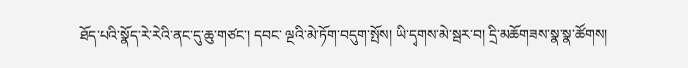ཐོད་པའི་སྣོད་རེ་རེའི་ནང་དུ་ཆུ་གཙང་། དབང་ ལྔའི་མེ་ཏོག་བདུག་སྤོས། ཡི་དྭགས་མེ་སྦར་བ། དྲི་མཆོགཟས་སྣ་སྣ་ཚོགས།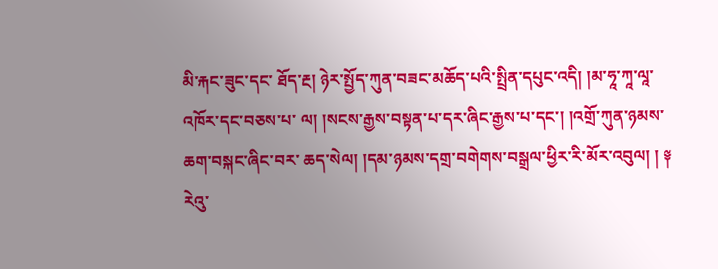མི་རྐང་ཟུང་དང་ ཐོད་རྔ། ཉེར་སྤྱོད་ཀུན་བཟང་མཆོད་པའི་སྤྲིན་དཔུང་འདི། །མ་ཧཱ་ཀཱ་ལཱ་འཁོར་དང་བཅས་པ་ ལ། །སངས་རྒྱས་བསྟན་པ་དར་ཞིང་རྒྱས་པ་དང་། །འགྲོ་ཀུན་ཉམས་ཆག་བསྐང་ཞིང་བར་ ཆད་སེལ། །དམ་ཉམས་དགྲ་བགེགས་བསྒྲལ་ཕྱིར་རི་མོར་འབུལ། ། ༈ རེའུ་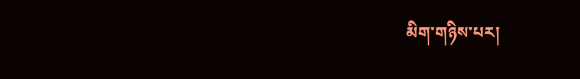མིག་གཉིས་པར།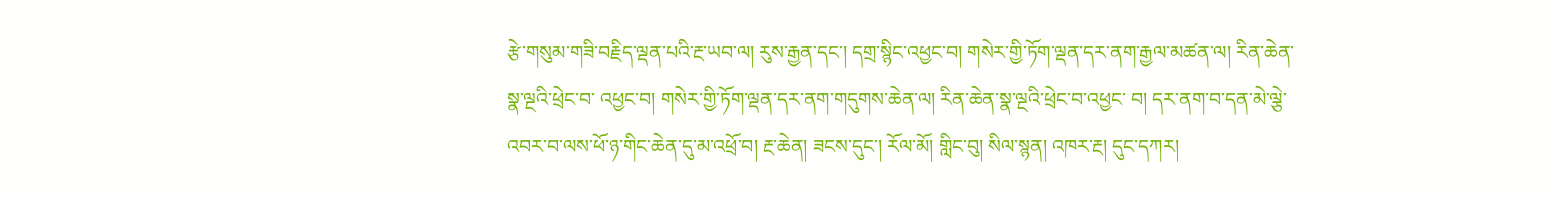རྩེ་གསུམ་གཟི་བརྗིད་ལྡན་པའི་རྔ་ཡབ་ལ། རུས་རྒྱན་དང་། དགྲ་སྙིང་འཕྱང་བ། གསེར་གྱི་ཏོག་ལྡན་དར་ནག་རྒྱལ་མཚན་ལ། རིན་ཆེན་སྣ་ལྔའི་ཕྲེང་བ་ འཕྱང་བ། གསེར་གྱི་ཏོག་ལྡན་དར་ནག་གདུགས་ཆེན་ལ། རིན་ཆེན་སྣ་ལྔའི་ཕྲེང་བ་འཕྱང་ བ། དར་ནག་བ་དན་མེ་ལྕེ་འབར་བ་ལས་ཕོ་ཉ་གིང་ཆེན་དུ་མ་འཕྲོ་བ། རྔ་ཆེན། ཟངས་དུང་། རོལ་མོ། གླིང་བུ། སིལ་སྙན། འཁར་རྔ། དུང་དཀར།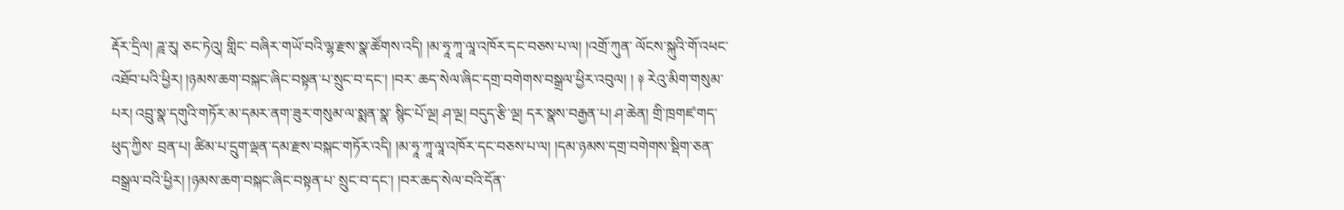རྡོར་དྲིལ། ཌཱ་རུ། ཅང་ཏེའུ། གླིང་ བཞིར་གཡོ་བའི་ལྷ་རྫས་སྣ་ཚོགས་འདི། །མ་ཧཱ་ཀཱ་ལཱ་འཁོར་དང་བཅས་པ་ལ། །འགྲོ་ཀུན་ ལོངས་སྐུའི་གོ་འཕང་འཐོབ་པའི་ཕྱིར། །ཉམས་ཆག་བསྐང་ཞིང་བསྟན་པ་སྲུང་བ་དང་། །བར་ ཆད་སེལ་ཞིང་དགྲ་བགེགས་བསྒྲལ་ཕྱིར་འབུལ། ། ༈ རེའུ་མིག་གསུམ་པར། འབྲུ་སྣ་དགུའི་གཏོར་མ་དམར་ནག་ཟུར་གསུམ་ལ་སྨན་སྣ་ སྙིང་པོ་ལྔ། ཤ་ལྔ། བདུད་རྩི་ལྔ། དར་སྣས་བརྒྱན་པ། ཤ་ཆེན། གྲི་ཁྲགཛ་གད་ཕུད་ཀྱིས་ བྲན་པ། ཚིམ་པ་དྲུག་ལྡན་དམ་རྫས་བསྐང་གཏོར་འདི། །མ་ཧཱ་ཀཱ་ལཱ་འཁོར་དང་བཅས་པ་ལ། །དམ་ཉམས་དགྲ་བགེགས་སྡིག་ཅན་བསྒྲལ་བའི་ཕྱིར། །ཉམས་ཆག་བསྐང་ཞིང་བསྟན་པ་ སྲུང་བ་དང་། །བར་ཆད་སེལ་བའི་དོན་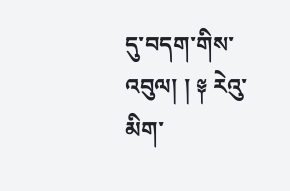དུ་བདག་གིས་འབུལ། ། ༈ རེའུ་མིག་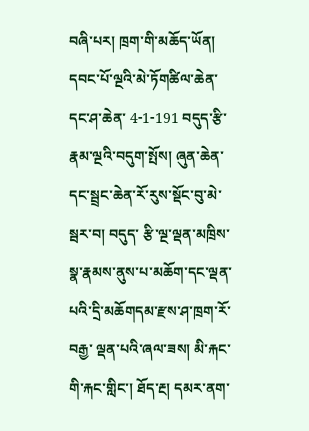བཞི་པར། ཁྲག་གི་མཆོད་ཡོན། དབང་པོ་ལྔའི་མེ་ཏོགཚིལ་ཆེན་དང་ཤ་ཆེན་ 4-1-191 བདུད་རྩི་རྣམ་ལྔའི་བདུག་སྤོས། ཞུན་ཆེན་དང་སྦྲང་ཆེན་རོ་རུས་སྡོང་བུ་མེ་སྦར་བ། བདུད་ རྩི་ལྔ་ལྡན་མཁྲིས་སྣ་རྣམས་ནུས་པ་མཆོག་དང་ལྡན་པའི་དྲི་མཆོགདམ་རྫས་ཤ་ཁྲག་རོ་བརྒྱ་ ལྡན་པའི་ཞལ་ཟས། མི་རྐང་གི་རྐང་གླིང་། ཐོད་རྔ། དམར་ནག་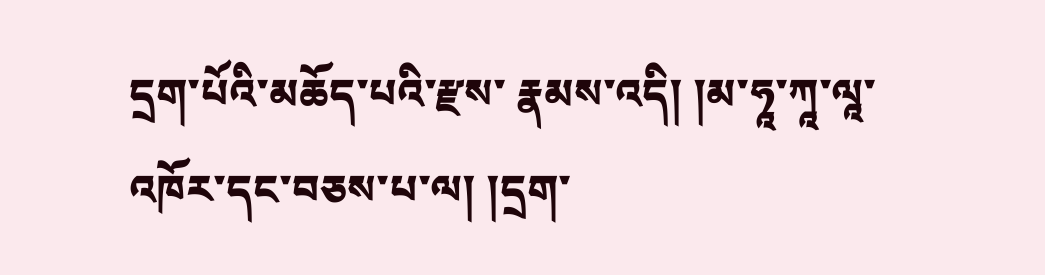དྲག་པོའི་མཆོད་པའི་རྫས་ རྣམས་འདི། །མ་ཧཱ་ཀཱ་ལཱ་འཁོར་དང་བཅས་པ་ལ། །དྲག་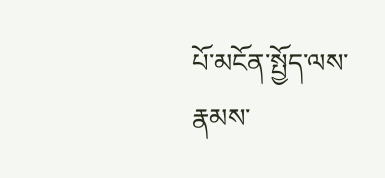པོ་མངོན་སྤྱོད་ལས་རྣམས་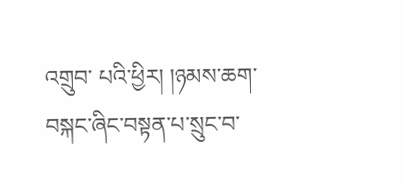འགྲུབ་ པའི་ཕྱིར། །ཉམས་ཆག་བསྐང་ཞིང་བསྟན་པ་སྲུང་བ་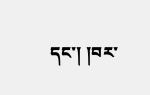དང་། །བར་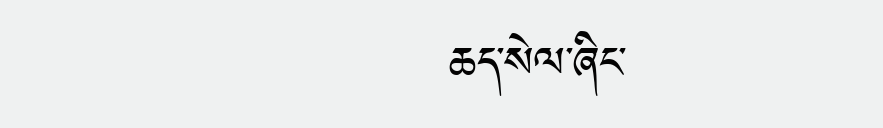ཆད་སེལ་ཞིང་